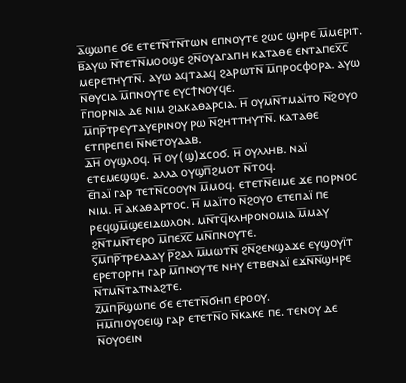ⲁ̅ϣⲱⲡⲉ ϭⲉ ⲉⲧⲉⲧⲛ̅ⲧⲛ̅ⲧⲱⲛ ⲉⲡⲛⲟⲩⲧⲉ ϩⲱⲥ ϣⲏⲣⲉ ⲙ̅ⲙⲉⲣⲓⲧ.
ⲃ̅ⲁⲩⲱ ⲛ̅ⲧⲉⲧⲛ̅ⲙⲟⲟϣⲉ ϩⲛ̅ⲟⲩⲁⲅⲁⲡⲏ ⲕⲁⲧⲁⲑⲉ ⲉⲛⲧⲁⲡⲉⲭ̅ⲥ̅ ⲙⲉⲣⲉⲧⲏⲩⲧⲛ̅. ⲁⲩⲱ ⲁϥⲧⲁⲁϥ ϩⲁⲣⲱⲧⲛ̅ ⲙ̅ⲡⲣⲟⲥⲫⲟⲣⲁ. ⲁⲩⲱ ⲛ̅ⲑⲩⲥⲓⲁ ⲙ̅ⲡⲛⲟⲩⲧⲉ ⲉⲩⲥϯⲛⲟⲩϥⲉ.
ⲅ̅ⲡⲟⲣⲛⲓⲁ ⲇⲉ ⲛⲓⲙ ϩⲓⲁⲕⲁⲑⲁⲣⲥⲓⲁ. ⲏ̅ ⲟⲩⲙⲛ̅ⲧⲙⲁⲓ̈ⲧⲟ ⲛ̅ϩⲟⲩⲟ ⲙ̅ⲡⲣ̅ⲧⲣⲉⲩⲧⲁⲩⲉⲣⲓⲛⲟⲩ ⲣⲱ ⲛ̅ϩⲏⲧⲧⲏⲩⲧⲛ̅. ⲕⲁⲧⲁⲑⲉ ⲉⲧⲡⲣⲉⲡⲉⲓ ⲛ̅ⲛⲉⲧⲟⲩⲁⲁⲃ.
ⲇ̅ⲏ̅ ⲟⲩϣⲗⲟϥ. ⲏ̅ ⲟⲩ(ϣ)ϫⲥⲟϭ. ⲏ̅ ⲟⲩⲗⲗⲏⲃ. ⲛⲁⲓ̈ ⲉⲧⲉⲙⲉϣϣⲉ. ⲁⲗⲗⲁ ⲟⲩϣⲡ̅ϩⲙⲟⲧ ⲛ̅ⲧⲟϥ.
ⲉ̅ⲡⲁⲓ̈ ⲅⲁⲣ ⲧⲉⲧⲛ̅ⲥⲟⲟⲩⲛ ⲙ̅ⲙⲟϥ. ⲉⲧⲉⲧⲛ̅ⲉⲓⲙⲉ ϫⲉ ⲡⲟⲣⲛⲟⲥ ⲛⲓⲙ. ⲏ̅ ⲁⲕⲁⲑⲁⲣⲧⲟⲥ. ⲏ̅ ⲙⲁⲓ̈ⲧⲟ ⲛ̅ϩⲟⲩⲟ ⲉⲧⲉⲡⲁⲓ̈ ⲡⲉ ⲣⲉϥϣⲙ̅ϣⲉⲉⲓⲇⲱⲗⲟⲛ. ⲙⲛ̅ⲧϥ̅ⲕⲗⲏⲣⲟⲛⲟⲙⲓⲁ ⲙ̅ⲙⲁⲩ ϩⲛ̅ⲧⲙⲛ̅ⲧⲉⲣⲟ ⲙ̅ⲡⲉⲭ̅ⲥ̅ ⲙⲛ̅ⲡⲛⲟⲩⲧⲉ.
ⲋ̅ⲙ̅ⲡⲣ̅ⲧⲣⲉⲗⲁⲁⲩ ⲣ̅ϩⲁⲗ ⲙ̅ⲙⲱⲧⲛ̅ ϩⲛ̅ϩⲉⲛϣⲁϫⲉ ⲉⲩϣⲟⲩⲓ̈ⲧ ⲉⲣⲉⲧⲟⲣⲅⲏ ⲅⲁⲣ ⲙ̅ⲡⲛⲟⲩⲧⲉ ⲛⲏⲩ ⲉⲧⲃⲉⲛⲁⲓ̈ ⲉϫⲛ̅ⲛ̅ϣⲏⲣⲉ ⲛ̅ⲧⲙⲛ̅ⲧⲁⲧⲛⲁϩⲧⲉ.
ⲍ̅ⲙ̅ⲡⲣ̅ϣⲱⲡⲉ ϭⲉ ⲉⲧⲉⲧⲛ̅ϭⲏⲡ ⲉⲣⲟⲟⲩ.
ⲏ̅ⲙ̅ⲡⲓⲟⲩⲟⲉⲓϣ ⲅⲁⲣ ⲉⲧⲉⲧⲛ̅ⲟ ⲛ̅ⲕⲁⲕⲉ ⲡⲉ. ⲧⲉⲛⲟⲩ ⲇⲉ ⲛ̅ⲟⲩⲟⲉⲓⲛ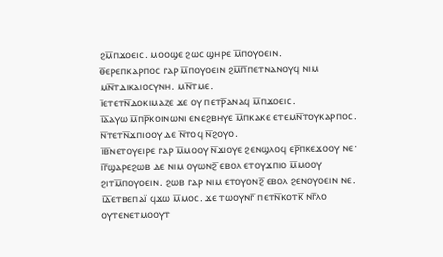ϩⲙ̅ⲡϫⲟⲉⲓⲥ. ⲙⲟⲟϣⲉ ϩⲱⲥ ϣⲏⲣⲉ ⲙ̅ⲡⲟⲩⲟⲉⲓⲛ.
ⲑ̅ⲉⲣⲉⲡⲕⲁⲣⲡⲟⲥ ⲅⲁⲣ ⲙ̅ⲡⲟⲩⲟⲉⲓⲛ ϩⲙ̅ⲡ̅ⲡⲉⲧⲛⲁⲛⲟⲩϥ ⲛⲓⲙ ⲙⲛ̅ⲧⲇⲓⲕⲁⲓⲟⲥⲩⲛⲏ. ⲙⲛ̅ⲧⲙⲉ.
ⲓ̅ⲉⲧⲉⲧⲛ̅ⲇⲟⲕⲓⲙⲁⲍⲉ ϫⲉ ⲟⲩ ⲡⲉⲧⲣ̅ⲁⲛⲁϥ ⲙ̅ⲡϫⲟⲉⲓⲥ.
ⲓ̅ⲁ̅ⲁⲩⲱ ⲙ̅ⲡⲣ̅ⲕⲟⲓⲛⲱⲛⲓ ⲉⲛⲉϩⲃⲏⲩⲉ ⲙ̅ⲡⲕⲁⲕⲉ ⲉⲧⲉⲙⲛ̅ⲧⲟⲩⲕⲁⲣⲡⲟⲥ. ⲛ̅ⲧⲉⲧⲛ̅ϫⲡⲓⲟⲟⲩ ⲇⲉ ⲛ̅ⲧⲟϥ ⲛ̅ϩⲟⲩⲟ.
ⲓ̅ⲃ̅ⲛⲉⲧⲟⲩⲉⲓⲣⲉ ⲅⲁⲣ ⲙ̅ⲙⲟⲟⲩ ⲛ̅ϫⲓⲟⲩⲉ ϩⲉⲛϣⲗⲟϥ ⲉⲣ̅ⲡⲕⲉϫⲟⲟⲩ ⲛⲉ·
ⲓ̅ⲅ̅ϣⲁⲣⲉϩⲱⲃ ⲇⲉ ⲛⲓⲙ ⲟⲩⲱⲛϩ̅ ⲉⲃⲟⲗ ⲉⲧⲟⲩϫⲡⲓⲟ ⲙ̅ⲙⲟⲟⲩ ϩⲓⲧⲙ̅ⲡⲟⲩⲟⲉⲓⲛ. ϩⲱⲃ ⲅⲁⲣ ⲛⲓⲙ ⲉⲧⲟⲩⲟⲛϩ̅ ⲉⲃⲟⲗ ϩⲉⲛⲟⲩⲟⲉⲓⲛ ⲛⲉ.
ⲓ̅ⲇ̅ⲉⲧⲃⲉⲡⲁⲓ̈ ϥϫⲱ ⲙ̅ⲙⲟⲥ. ϫⲉ ⲧⲱⲟⲩⲛⲅ̅ ⲡⲉⲧⲛ̅ⲕⲟⲧⲕ̅ ⲛⲅ̅ⲗⲟ ⲟⲩⲧⲉⲛⲉⲧⲙⲟⲟⲩⲧ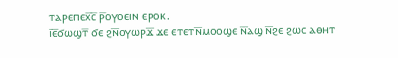ⲧⲁⲣⲉⲡⲉⲭ̅ⲥ̅ ⲣ̅ⲟⲩⲟⲉⲓⲛ ⲉⲣⲟⲕ.
ⲓ̅ⲉ̅ϭⲱϣⲧ̅ ϭⲉ ϩⲛ̅ⲟⲩⲱⲣϫ̅ ϫⲉ ⲉⲧⲉⲧⲛ̅ⲙⲟⲟϣⲉ ⲛ̅ⲁϣ ⲛ̅ϩⲉ ϩⲱⲥ ⲁⲑⲏⲧ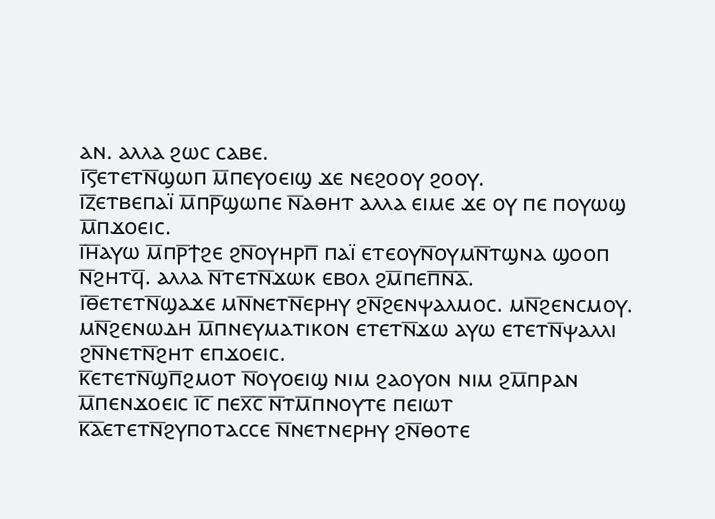ⲁⲛ. ⲁⲗⲗⲁ ϩⲱⲥ ⲥⲁⲃⲉ.
ⲓ̅ⲋ̅ⲉⲧⲉⲧⲛ̅ϣⲱⲡ ⲙ̅ⲡⲉⲩⲟⲉⲓϣ ϫⲉ ⲛⲉϩⲟⲟⲩ ϩⲟⲟⲩ.
ⲓ̅ⲍ̅ⲉⲧⲃⲉⲡⲁⲓ̈ ⲙ̅ⲡⲣ̅ϣⲱⲡⲉ ⲛ̅ⲁⲑⲏⲧ ⲁⲗⲗⲁ ⲉⲓⲙⲉ ϫⲉ ⲟⲩ ⲡⲉ ⲡⲟⲩⲱϣ ⲙ̅ⲡϫⲟⲉⲓⲥ.
ⲓ̅ⲏ̅ⲁⲩⲱ ⲙ̅ⲡⲣ̅ϯϩⲉ ϩⲛ̅ⲟⲩⲏⲣⲡ̅ ⲡⲁⲓ̈ ⲉⲧⲉⲟⲩⲛ̅ⲟⲩⲙⲛ̅ⲧϣⲛⲁ ϣⲟⲟⲡ ⲛ̅ϩⲏⲧϥ̅. ⲁⲗⲗⲁ ⲛ̅ⲧⲉⲧⲛ̅ϫⲱⲕ ⲉⲃⲟⲗ ϩⲙ̅ⲡⲉⲡ̅ⲛ̅ⲁ̅.
ⲓ̅ⲑ̅ⲉⲧⲉⲧⲛ̅ϣⲁϫⲉ ⲙⲛ̅ⲛⲉⲧⲛ̅ⲉⲣⲏⲩ ϩⲛ̅ϩⲉⲛⲯⲁⲗⲙⲟⲥ. ⲙⲛ̅ϩⲉⲛⲥⲙⲟⲩ. ⲙⲛ̅ϩⲉⲛⲱⲇⲏ ⲙ̅ⲡⲛⲉⲩⲙⲁⲧⲓⲕⲟⲛ ⲉⲧⲉⲧⲛ̅ϫⲱ ⲁⲩⲱ ⲉⲧⲉⲧⲛ̅ⲯⲁⲗⲗⲓ ϩⲛ̅ⲛⲉⲧⲛ̅ϩⲏⲧ ⲉⲡϫⲟⲉⲓⲥ.
ⲕ̅ⲉⲧⲉⲧⲛ̅ϣⲡ̅ϩⲙⲟⲧ ⲛ̅ⲟⲩⲟⲉⲓϣ ⲛⲓⲙ ϩⲁⲟⲩⲟⲛ ⲛⲓⲙ ϩⲙ̅ⲡⲣⲁⲛ ⲙ̅ⲡⲉⲛϫⲟⲉⲓⲥ ⲓ̅ⲥ̅ ⲡⲉⲭ̅ⲥ̅ ⲛ̅ⲧⲙ̅ⲡⲛⲟⲩⲧⲉ ⲡⲉⲓⲱⲧ
ⲕ̅ⲁ̅ⲉⲧⲉⲧⲛ̅ϩⲩⲡⲟⲧⲁⲥⲥⲉ ⲛ̅ⲛⲉⲧⲛⲉⲣⲏⲩ ϩⲛ̅ⲑⲟⲧⲉ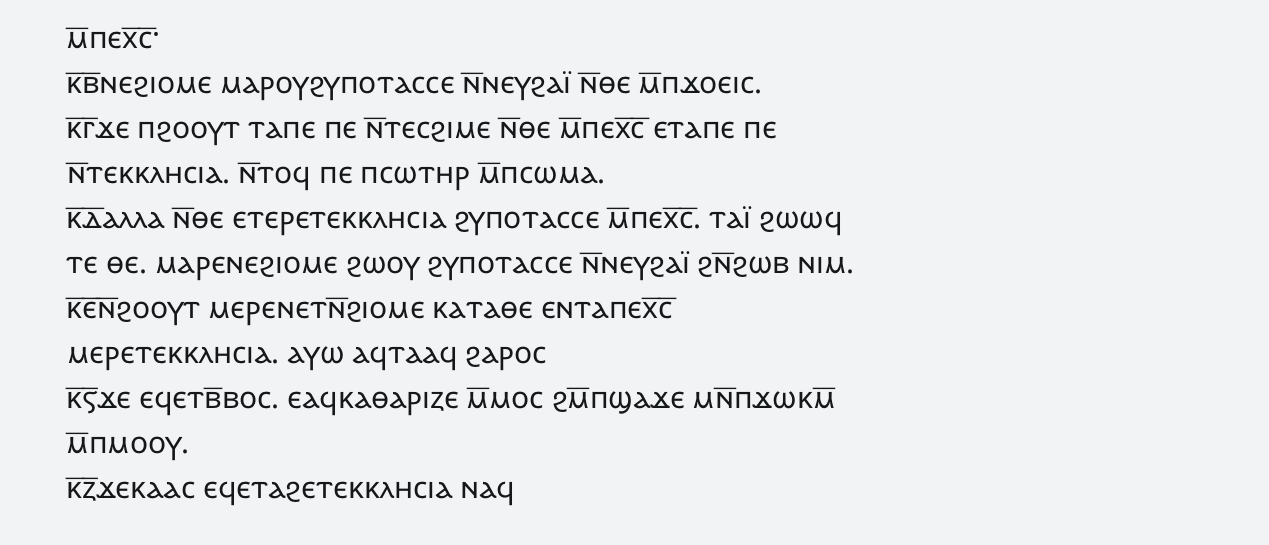ⲙ̅ⲡⲉⲭ̅ⲥ̅·
ⲕ̅ⲃ̅ⲛⲉϩⲓⲟⲙⲉ ⲙⲁⲣⲟⲩϩⲩⲡⲟⲧⲁⲥⲥⲉ ⲛ̅ⲛⲉⲩϩⲁⲓ̈ ⲛ̅ⲑⲉ ⲙ̅ⲡϫⲟⲉⲓⲥ.
ⲕ̅ⲅ̅ϫⲉ ⲡϩⲟⲟⲩⲧ ⲧⲁⲡⲉ ⲡⲉ ⲛ̅ⲧⲉⲥϩⲓⲙⲉ ⲛ̅ⲑⲉ ⲙ̅ⲡⲉⲭ̅ⲥ̅ ⲉⲧⲁⲡⲉ ⲡⲉ ⲛ̅ⲧⲉⲕⲕⲗⲏⲥⲓⲁ. ⲛ̅ⲧⲟϥ ⲡⲉ ⲡⲥⲱⲧⲏⲣ ⲙ̅ⲡⲥⲱⲙⲁ.
ⲕ̅ⲇ̅ⲁⲗⲗⲁ ⲛ̅ⲑⲉ ⲉⲧⲉⲣⲉⲧⲉⲕⲕⲗⲏⲥⲓⲁ ϩⲩⲡⲟⲧⲁⲥⲥⲉ ⲙ̅ⲡⲉⲭ̅ⲥ̅. ⲧⲁⲓ̈ ϩⲱⲱϥ ⲧⲉ ⲑⲉ. ⲙⲁⲣⲉⲛⲉϩⲓⲟⲙⲉ ϩⲱⲟⲩ ϩⲩⲡⲟⲧⲁⲥⲥⲉ ⲛ̅ⲛⲉⲩϩⲁⲓ̈ ϩⲛ̅ϩⲱⲃ ⲛⲓⲙ.
ⲕ̅ⲉ̅ⲛ̅ϩⲟⲟⲩⲧ ⲙⲉⲣⲉⲛⲉⲧⲛ̅ϩⲓⲟⲙⲉ ⲕⲁⲧⲁⲑⲉ ⲉⲛⲧⲁⲡⲉⲭ̅ⲥ̅ ⲙⲉⲣⲉⲧⲉⲕⲕⲗⲏⲥⲓⲁ. ⲁⲩⲱ ⲁϥⲧⲁⲁϥ ϩⲁⲣⲟⲥ
ⲕ̅ⲋ̅ϫⲉ ⲉϥⲉⲧⲃ̅ⲃⲟⲥ. ⲉⲁϥⲕⲁⲑⲁⲣⲓⲍⲉ ⲙ̅ⲙⲟⲥ ϩⲙ̅ⲡϣⲁϫⲉ ⲙⲛ̅ⲡϫⲱⲕⲙ̅ ⲙ̅ⲡⲙⲟⲟⲩ.
ⲕ̅ⲍ̅ϫⲉⲕⲁⲁⲥ ⲉϥⲉⲧⲁϩⲉⲧⲉⲕⲕⲗⲏⲥⲓⲁ ⲛⲁϥ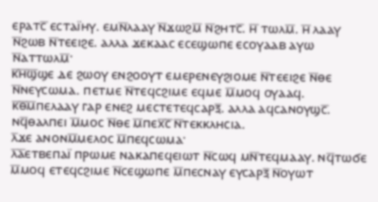ⲉⲣⲁⲧⲥ̅ ⲉⲥⲧⲁⲓ̈ⲏⲩ. ⲉⲙⲛ̅ⲗⲁⲁⲩ ⲛ̅ϫⲱϩⲙ̅ ⲛ̅ϩⲏⲧⲥ̅. ⲏ̅ ⲧⲱⲗⲙ̅. ⲏ̅ ⲗⲁⲁⲩ ⲛ̅ϩⲱⲃ ⲛ̅ⲧⲉⲉⲓϩⲉ. ⲁⲗⲗⲁ ϫⲉⲕⲁⲁⲥ ⲉⲥⲉϣⲱⲡⲉ ⲉⲥⲟⲩⲁⲁⲃ ⲁⲩⲱ ⲛ̅ⲁⲧⲧⲱⲗⲙ̅·
ⲕ̅ⲏ̅ϣ̅ϣⲉ ⲇⲉ ϩⲱⲟⲩ ⲉⲛϩⲟⲟⲩⲧ ⲉⲙⲉⲣⲉⲛⲉⲩϩⲓⲟⲙⲉ ⲛ̅ⲧⲉⲉⲓϩⲉ ⲛ̅ⲑⲉ ⲛ̅ⲛⲉⲩⲥⲱⲙⲁ. ⲡⲉⲧⲙⲉ ⲛ̅ⲧⲉϥⲥϩⲓⲙⲉ ⲉϥⲙⲉ ⲙ̅ⲙⲟϥ ⲟⲩⲁⲁϥ.
ⲕ̅ⲑ̅ⲙ̅ⲡⲉⲗⲁⲁⲩ ⲅⲁⲣ ⲉⲛⲉϩ ⲙⲉⲥⲧⲉⲧⲉϥⲥⲁⲣⲝ̅. ⲁⲗⲗⲁ ⲁϥⲥⲁⲛⲟⲩϣⲥ̅. ⲛϥ̅ⲑⲁⲗⲡⲉⲓ ⲙ̅ⲙⲟⲥ ⲛ̅ⲑⲉ ⲙ̅ⲡⲉⲭ̅ⲥ̅ ⲛ̅ⲧⲉⲕⲕⲗⲏⲥⲓⲁ.
ⲗ̅ϫⲉ ⲁⲛⲟⲛⲙ̅ⲙⲉⲗⲟⲥ ⲙ̅ⲡⲉϥⲥⲱⲙⲁ·
ⲗ̅ⲁ̅ⲉⲧⲃⲉⲡⲁⲓ̈ ⲡⲣⲱⲙⲉ ⲛⲁⲕⲁⲡⲉϥⲉⲓⲱⲧ ⲛ̅ⲥⲱϥ ⲙⲛ̅ⲧⲉϥⲙⲁⲁⲩ. ⲛϥ̅ⲧⲱϭⲉ ⲙ̅ⲙⲟϥ ⲉⲧⲉϥⲥϩⲓⲙⲉ ⲛ̅ⲥⲉϣⲱⲡⲉ ⲙ̅ⲡⲉⲥⲛⲁⲩ ⲉⲩⲥⲁⲣⲝ̅ ⲛ̅ⲟⲩⲱⲧ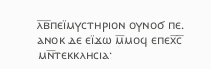ⲗ̅ⲃ̅ⲡⲉⲓ̈ⲙⲩⲥⲧⲏⲣⲓⲟⲛ ⲟⲩⲛⲟϭ ⲡⲉ. ⲁⲛⲟⲕ ⲇⲉ ⲉⲓ̈ϫⲱ ⲙ̅ⲙⲟϥ ⲉⲡⲉⲭ̅ⲥ̅ ⲙⲛ̅ⲧⲉⲕⲕⲗⲏⲥⲓⲁ·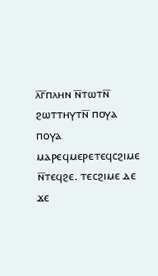ⲗ̅ⲅ̅ⲡⲗⲏⲛ ⲛ̅ⲧⲱⲧⲛ̅ ϩⲱⲧⲧⲏⲩⲧⲛ̅ ⲡⲟⲩⲁ ⲡⲟⲩⲁ ⲙⲁⲣⲉϥⲙⲉⲣⲉⲧⲉϥⲥϩⲓⲙⲉ ⲛ̅ⲧⲉϥϩⲉ. ⲧⲉⲥϩⲓⲙⲉ ⲇⲉ ϫⲉ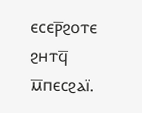ⲉⲥⲉⲣ̅ϩⲟⲧⲉ ϩⲏⲧϥ̅ ⲙ̅ⲡⲉⲥϩⲁⲓ̈.